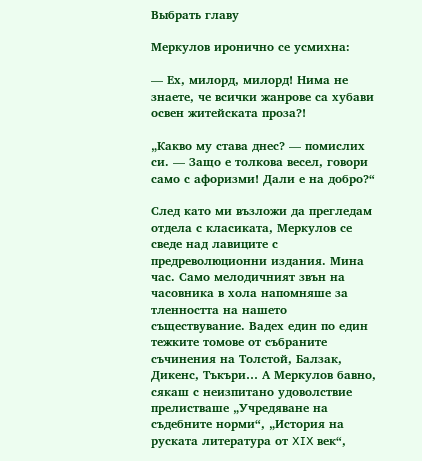Выбрать главу

Меркулов иронично се усмихна:

— Ех, милорд, милорд! Нима не знаете, че всички жанрове са хубави освен житейската проза?!

„Какво му става днес? — помислих си. — Защо е толкова весел, говори само с афоризми! Дали е на добро?“

След като ми възложи да прегледам отдела с класиката, Меркулов се сведе над лавиците с предреволюционни издания. Мина час. Само мелодичният звън на часовника в хола напомняше за тленността на нашето съществувание. Вадех един по един тежките томове от събраните съчинения на Толстой, Балзак, Дикенс, Тъкъри… А Меркулов бавно, сякаш с неизпитано удоволствие прелистваше „Учредяване на съдебните норми“, „История на руската литература от XIX век“,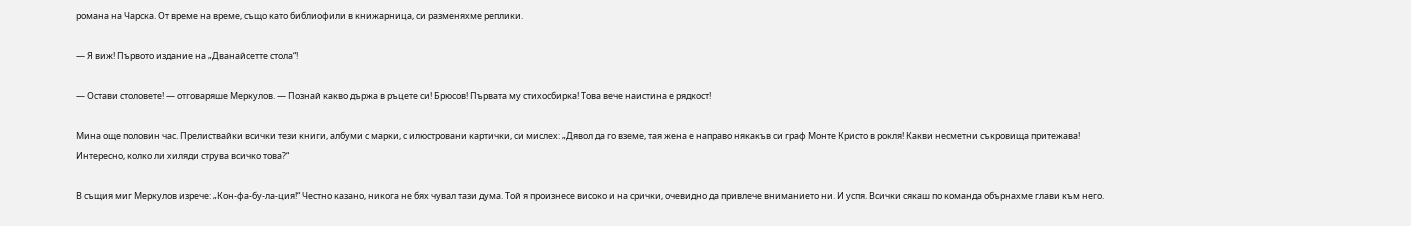романа на Чарска. От време на време, също като библиофили в книжарница, си разменяхме реплики.

— Я виж! Първото издание на „Дванайсетте стола“!

— Остави столовете! — отговаряше Меркулов. — Познай какво държа в ръцете си! Брюсов! Първата му стихосбирка! Това вече наистина е рядкост!

Мина още половин час. Прелиствайки всички тези книги, албуми с марки, с илюстровани картички, си мислех: „Дявол да го вземе, тая жена е направо някакъв си граф Монте Кристо в рокля! Какви несметни съкровища притежава! Интересно, колко ли хиляди струва всичко това?“

В същия миг Меркулов изрече: „Кон-фа-бу-ла-ция!“ Честно казано, никога не бях чувал тази дума. Той я произнесе високо и на срички, очевидно да привлече вниманието ни. И успя. Всички сякаш по команда обърнахме глави към него.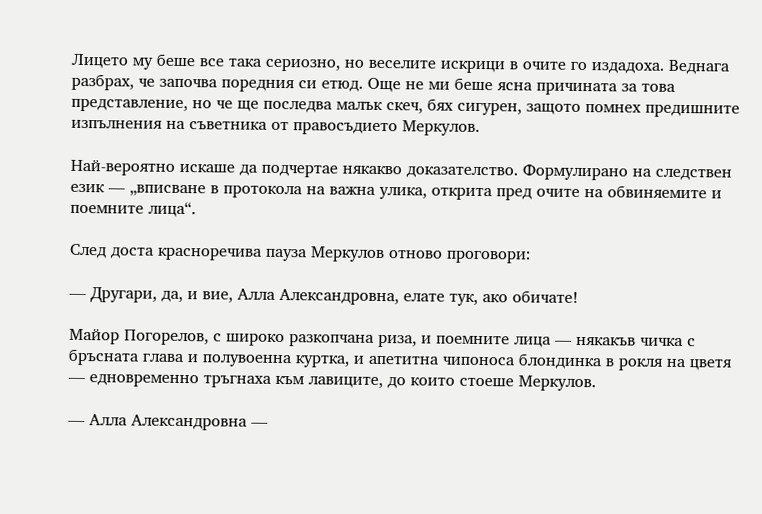Лицето му беше все така сериозно, но веселите искрици в очите го издадоха. Веднага разбрах, че започва поредния си етюд. Още не ми беше ясна причината за това представление, но че ще последва малък скеч, бях сигурен, защото помнех предишните изпълнения на съветника от правосъдието Меркулов.

Най-вероятно искаше да подчертае някакво доказателство. Формулирано на следствен език — „вписване в протокола на важна улика, открита пред очите на обвиняемите и поемните лица“.

След доста красноречива пауза Меркулов отново проговори:

— Другари, да, и вие, Алла Александровна, елате тук, ако обичате!

Майор Погорелов, с широко разкопчана риза, и поемните лица — някакъв чичка с бръсната глава и полувоенна куртка, и апетитна чипоноса блондинка в рокля на цветя — едновременно тръгнаха към лавиците, до които стоеше Меркулов.

— Алла Александровна —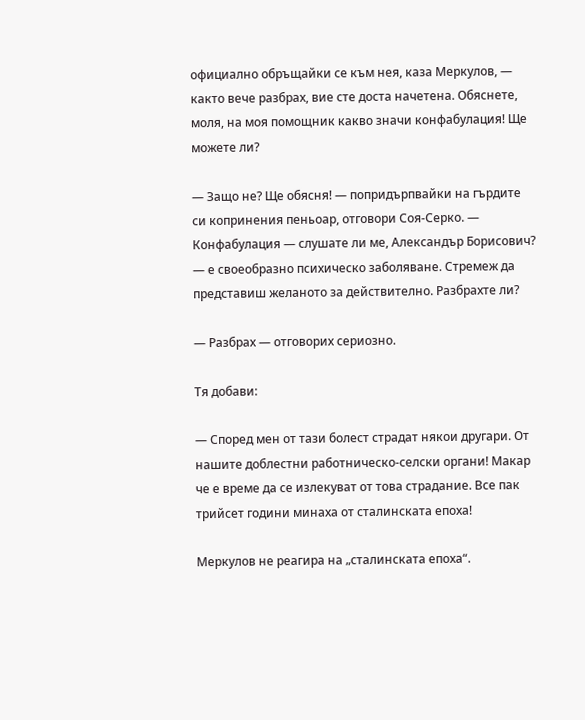официално обръщайки се към нея, каза Меркулов, — както вече разбрах, вие сте доста начетена. Обяснете, моля, на моя помощник какво значи конфабулация! Ще можете ли?

— Защо не? Ще обясня! — попридърпвайки на гърдите си копринения пеньоар, отговори Соя-Серко. — Конфабулация — слушате ли ме, Александър Борисович? — е своеобразно психическо заболяване. Стремеж да представиш желаното за действително. Разбрахте ли?

— Разбрах — отговорих сериозно.

Тя добави:

— Според мен от тази болест страдат някои другари. От нашите доблестни работническо-селски органи! Макар че е време да се излекуват от това страдание. Все пак трийсет години минаха от сталинската епоха!

Меркулов не реагира на „сталинската епоха“.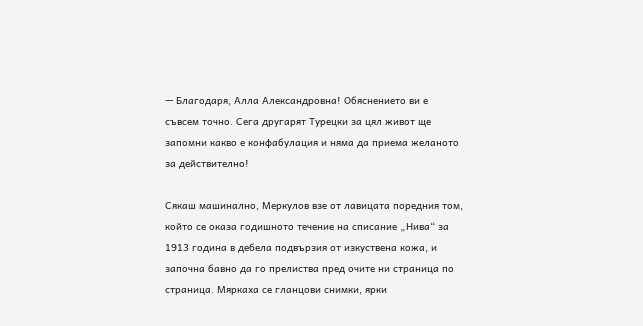— Благодаря, Алла Александровна! Обяснението ви е съвсем точно. Сега другарят Турецки за цял живот ще запомни какво е конфабулация и няма да приема желаното за действително!

Сякаш машинално, Меркулов взе от лавицата поредния том, който се оказа годишното течение на списание „Нива“ за 1913 година в дебела подвързия от изкуствена кожа, и започна бавно да го прелиства пред очите ни страница по страница. Мяркаха се гланцови снимки, ярки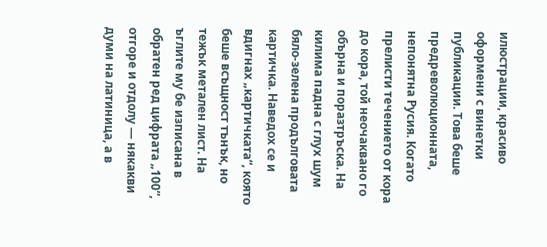илюстрации, красиво оформени с винетки публикации. Това беше предреволюционната, непонятна Русия. Когато прелисти течението от кора до кора, той неочаквано го обърна и поразтръска. На килима падна с глух шум бяло-зелена продълговата картичка. Наведох се и вдигнах „картичката“, която беше всъщност тънък, но тежък метален лист. На ъглите му бе изписана в обратен ред цифрата „100“, отгоре и отдолу — някакви думи на латиница, а в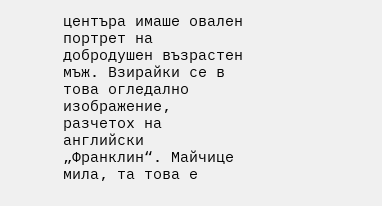центъра имаше овален портрет на добродушен възрастен мъж. Взирайки се в това огледално изображение, разчетох на английски „Франклин“. Майчице мила, та това е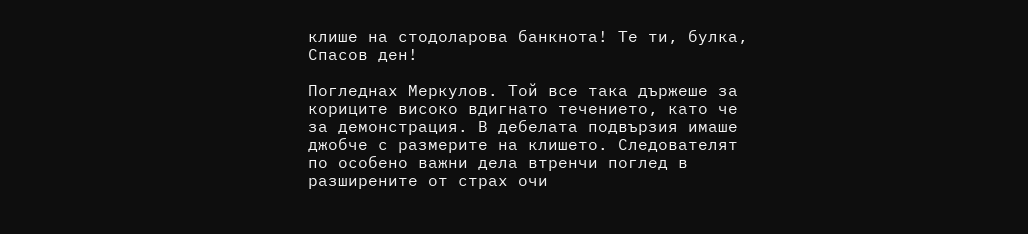клише на стодоларова банкнота! Те ти, булка, Спасов ден!

Погледнах Меркулов. Той все така държеше за кориците високо вдигнато течението, като че за демонстрация. В дебелата подвързия имаше джобче с размерите на клишето. Следователят по особено важни дела втренчи поглед в разширените от страх очи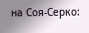на Соя-Серко: